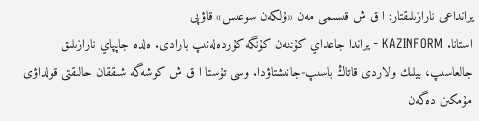يرانداعى نارازىلىقتار: ا ق ش قىسىمى مەن «ۇلكەن سوعىس» قاۋپى
استانا. KAZINFORM - يراندا جاعداي كۇننەن كۇنگە كۇردەلەنىپ بارادى. ەلدە جاپپاي نارازىلىق جالعاسىپ، بيلىك ولاردى قاتاڭ باسىپ-جانىشتاۋدا. وسى تۇستا ا ق ش كوشەگە شىققان حالىقتى قولداۋى مۇمكىن دەگەن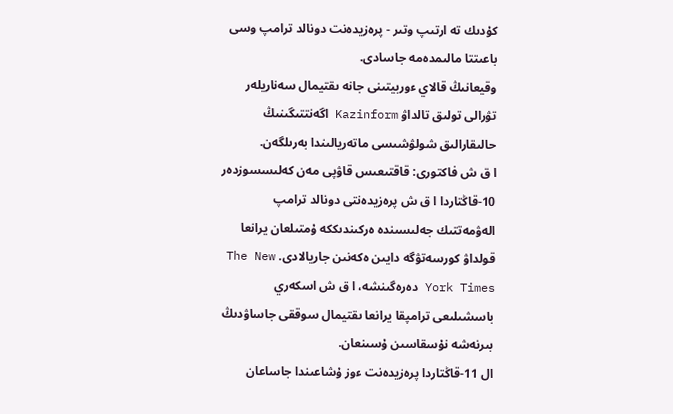كۇدىك تە ارتىپ وتىر - پرەزيدەنت دونالد ترامپ وسى باعىتتا مالىمدەمە جاسادى.
وقيعانىڭ قالاي ءوربيتىنى جانە ىقتيمال سەناريلەر تۋرالى تولىق تالداۋ Kazinform اگەنتتىگىنىڭ حالىقارالىق شولۋشىسى ماتەريالىندا بەرىلگەن.
ا ق ش فاكتورى: قاقتىعىس قاۋپى مەن كەلىسسوزدەر
10-قاڭتاردا ا ق ش پرەزيدەنتى دونالد ترامپ الەۋمەتتىك جەلىسىندە ەركىندىككە ۇمتىلعان يرانعا قولداۋ كورسەتۋگە دايىن ەكەنىن جاريالادى. The New York Times دەرەگىنشە، ا ق ش اسكەري باسشىلىعى ترامپقا يرانعا ىقتيمال سوققى جاساۋدىڭ بىرنەشە نۇسقاسىن ۇسىنعان.
ال 11-قاڭتاردا پرەزيدەنت ءوز ۇشاعىندا جاساعان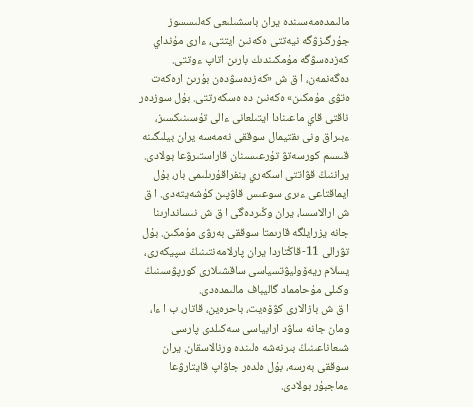مالىمدەمەسىندە يران باسشىلىعى كەلىسسوز جۇرگىزۋگە نيەتتى ەكەنىن ايتتى، ءارى مۇنداي كەزدەسۋگە مۇمكىندىك بارىن اتاپ ءوتتى. دەگەنمەن، ا ق ش «كەزدەسۋدەن بۇرىن ارەكەت ەتۋى مۇمكىن» ەكەنىن دە ەسكەرتتى. بۇل سوزدەر ناقتى قاي ماعىنادا ايتىلعانى ءالى تۇسىنىكسىز، ءبىراق ونى ىقتيمال سوققى نەمەسە يران بيلىگىنە قىسىم كورسەتۋ تۇرعىسىنان قاراستىرۋعا بولادى.
يراننىڭ قۋاتتى اسكەري ينفراقۇرىلىمى بار، بۇل ايماقتاعى ءىرى سوعىس قاۋپىن كۇشەيتەدى. ا ق ش ارالاسسا، يران وڭىردەگى ا ق ش نىساندارىنا جانە يزرايلگە قارىمتا سوققى بەرۋى مۇمكىن. بۇل تۋرالى 11-قاڭتاردا يران پارلامەنتىنىڭ سپيكەرى، يسلام ريەۆوليۋتسياسى ساقشىلارى كورپۋسىنىڭ وكىلى مۇحامماد گاليباف مالىمدەدى.
ا ق ش بازالارى كۋۆەيت، باحرەين، قاتار، ب ا ءا، ومان جانە ساۋد ارابياسى سەكىلدى پارسى شىعاناعىنىڭ بىرنەشە ەلىندە ورنالاسقان. يران سوققى بەرسە، بۇل ەلدەر جاۋاپ قايتارۋعا ءماجبۇر بولادى.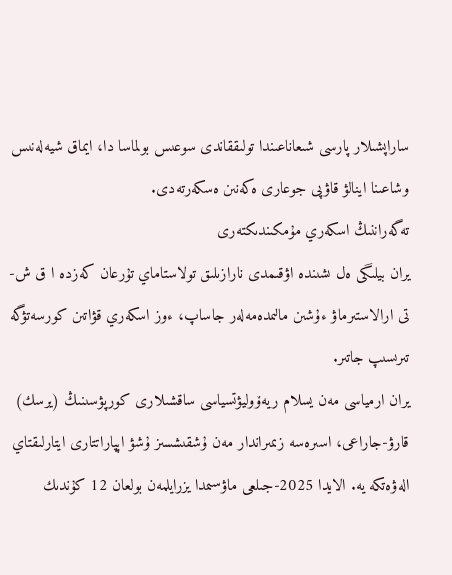ساراپشىلار پارسى شىعاناعىندا تولىققاندى سوعىس بولماسا دا، ايماق شيەلەنىس وشاعىنا اينالۋ قاۋپى جوعارى ەكەنىن ەسكەرتەدى.
تەگەراننىڭ اسكەري مۇمكىندىكتەرى
يران بيلىگى ەل ىشىندە اۋقىمدى نارازىلىق تولاستاماي تۇرعان كەزدە ا ق ش- تى ارالاستىرماۋ ءۇشىن مالىمدەمەلەر جاساپ، ءوز اسكەري قۋاتىن كورسەتۋگە تىرىسىپ جاتىر.
يران ارمياسى مەن يسلام ريەۆوليۋتسياسى ساقشىلارى كورپۋسىنىڭ (يرسك) قارۋ-جاراعى، اسىرەسە زىمىراندار مەن ۇشقىشسىز ۇشۋ اپپاراتتارى ايتارلىقتاي الەۋەتكە يە. الايدا 2025-جىلعى ماۋسىمدا يزرايلمەن بولعان 12 كۇندىك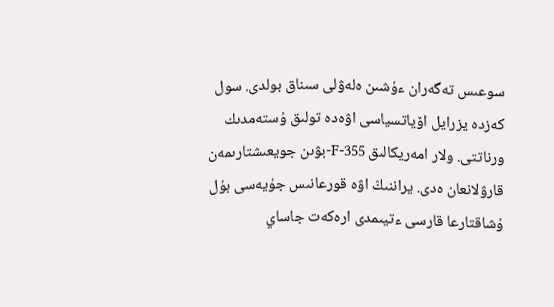سوعىس تەگەران ءۇشىن ەلەۋلى سىناق بولدى. سول كەزدە يزرايل اۆياتسياسى اۋەدە تولىق ۇستەمدىك ورناتتى. ولار امەريكالىق F-355-بۋىن جويعىشتارىمەن قارۋلانعان ەدى. يراننىڭ اۋە قورعانىس جۇيەسى بۇل ۇشاقتارعا قارسى ءتيىمدى ارەكەت جاساي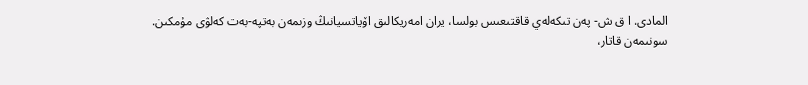المادى. ا ق ش- پەن تىكەلەي قاقتىعىس بولسا، يران امەريكالىق اۆياتسيانىڭ وزىمەن بەتپە-بەت كەلۋى مۇمكىن.
سونىمەن قاتار،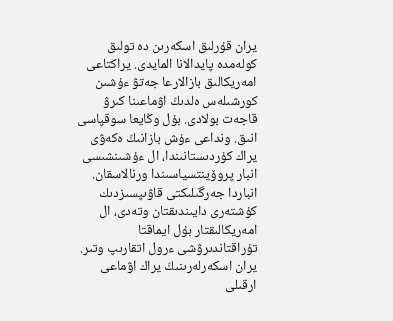يران قۇرلىق اسكەرىن دە تولىق كولەمدە پايدالانا المايدى. يراكتاعى امەريكالىق بازالارعا جەتۋ ءۇشىن كورشىلەس ەلدىڭ اۋماعىنا كىرۋ قاجەت بولادى. بۇل وڭايعا سوقپاسى انىق. ونداعى ءۇش بازانىڭ ەكەۋى يراك كۇردىستانىندا، ال ءۇشىنشىسى انبار پروۆينتسياسىندا ورنالاسقان. انباردا جەرگىلىكتى قاۋىپسىزدىك كۇشتەرى دايىندىقتان وتەدى، ال امەريكالىقتار بۇل ايماقتا تۇراقتاندىرۋشى ءرول اتقارىپ وتىر. يران اسكەرلەرىنىڭ يراك اۋماعى ارقىلى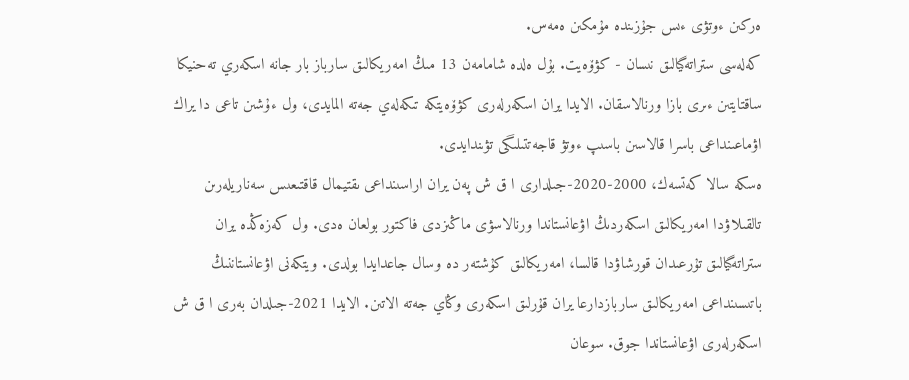ەركىن ءوتۋى ءىس جۇزىندە مۇمكىن ەمەس.
كەلەسى ستراتەگيالىق نىسان - كۋۆەيت. بۇل ەلدە شامامەن 13 مىڭ امەريكالىق سارباز بار جانە اسكەري تەحنيكا ساقتايتىن ءىرى بازا ورنالاسقان. الايدا يران اسكەرلەرى كۋۆەيتكە تىكەلەي جەتە المايدى، ول ءۇشىن تاعى دا يراك اۋماعىنداعى باسرا قالاسىن باسىپ ءوتۋ قاجەتتىلىگى تۋىندايدى.
ەسكە سالا كەتسەك، 2000-2020-جىلدارى ا ق ش پەن يران اراسىنداعى ىقتيمال قاقتىعىس سەناريلەرىن تالقىلاۋدا امەريكالىق اسكەردىڭ اۋعانستاندا ورنالاسۋى ماڭىزدى فاكتور بولعان ەدى. ول كەزەڭدە يران ستراتەگيالىق تۇرعىدان قورشاۋدا قالسا، امەريكالىق كۇشتەر دە وسال جاعدايدا بولدى. ويتكەنى اۋعانستاننىڭ باتىسىنداعى امەريكالىق ساربازدارعا يران قۇرلىق اسكەرى وڭاي جەتە الاتىن. الايدا 2021-جىلدان بەرى ا ق ش اسكەرلەرى اۋعانستاندا جوق. سوعان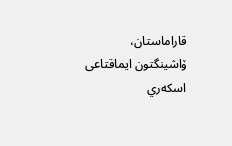قاراماستان، ۆاشينگتون ايماقتاعى اسكەري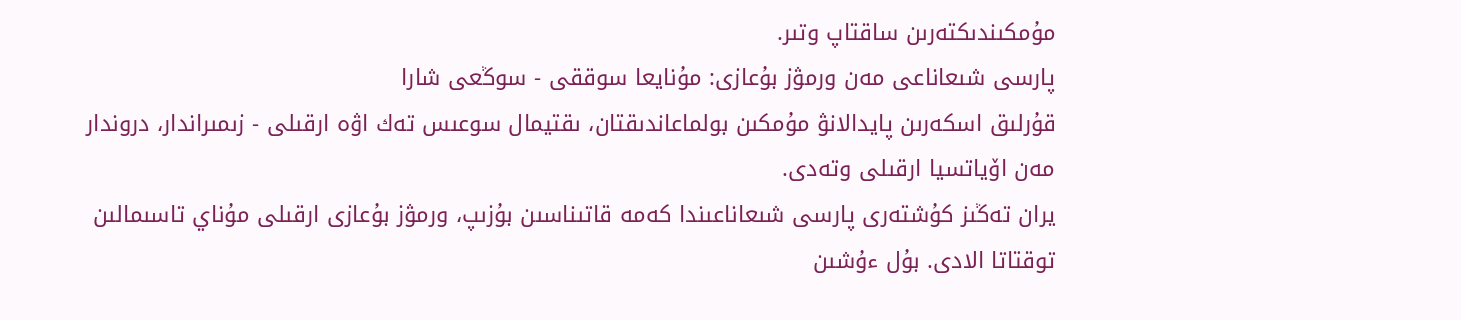مۇمكىندىكتەرىن ساقتاپ وتىر.
پارسى شىعاناعى مەن ورمۋز بۇعازى: مۇنايعا سوققى - سوڭعى شارا
قۇرلىق اسكەرىن پايدالانۋ مۇمكىن بولماعاندىقتان، ىقتيمال سوعىس تەك اۋە ارقىلى - زىمىراندار، دروندار مەن اۆياتسيا ارقىلى وتەدى.
يران تەڭىز كۇشتەرى پارسى شىعاناعىندا كەمە قاتىناسىن بۇزىپ، ورمۋز بۇعازى ارقىلى مۇناي تاسىمالىن توقتاتا الادى. بۇل ءۇشىن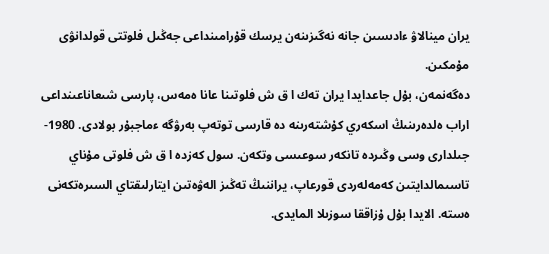يران مينالاۋ ءادىسىن جانە نەگىزىنەن يرسك قۇرامىنداعى جەڭىل فلوتتى قولدانۋى مۇمكىن.
دەگەنمەن، بۇل جاعدايدا يران تەك ا ق ش فلوتىنا عانا ەمەس، پارسى شىعاناعىنداعى اراب ەلدەرىنىڭ اسكەري كۇشتەرىنە دە قارسى توتەپ بەرۋگە ءماجبۇر بولادى. 1980-جىلدارى وسى وڭىردە تانكەر سوعىسى وتكەن. سول كەزدە ا ق ش فلوتى مۇناي تاسىمالدايتىن كەمەلەردى قورعاپ، يراننىڭ تەڭىز الەۋەتىن ايتارلىقتاي السىرەتكەنى ەستە. الايدا بۇل ۇزاققا سوزىلا المايدى.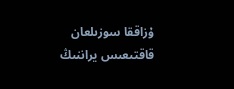ۇزاققا سوزىلعان قاقتىعىس يراننىڭ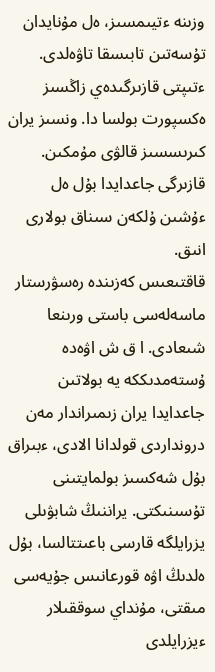وزىنە ءتيىمسىز، ەل مۇنايدان تۇسەتىن تابىسقا تاۋەلدى. ءتىپتى قازىرگىدەي زاڭسىز ەكسپورت بولسا دا. ونسىز يران كىرىسسىز قالۋى مۇمكىن. قازىرگى جاعدايدا بۇل ەل ءۇشىن ۇلكەن سىناق بولارى انىق.
قاقتىعىس كەزىندە رەسۋرستار ماسەلەسى باستى ورىنعا شىعادى. ا ق ش اۋەدە ۇستەمدىككە يە بولاتىن جاعدايدا يران زىمىراندار مەن درونداردى قولدانا الادى، ءبىراق بۇل شەكسىز بولمايتىنى تۇسىنىكتى. يراننىڭ شابۋىلى يزرايلگە قارسى باعىتتالسا، بۇل ەلدىڭ اۋە قورعانىس جۇيەسى مىقتى، مۇنداي سوققىلار ءيزرايلدى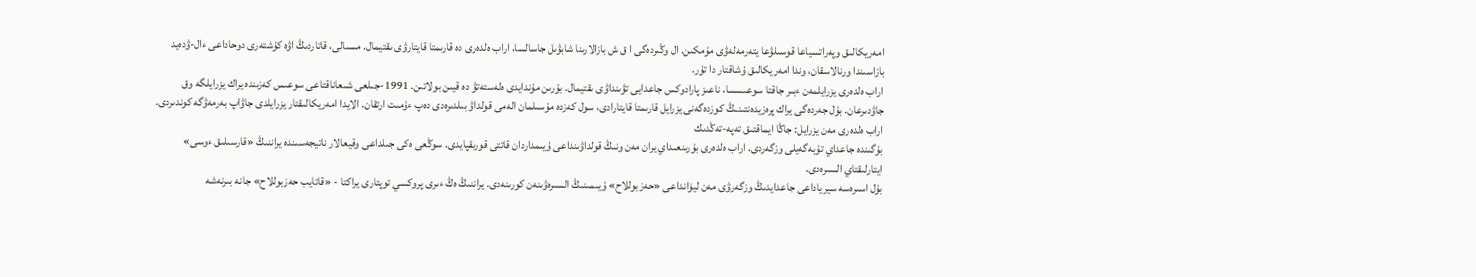امەريكالىق وپەراتسياعا قوسىلۋعا يتەرمەلەۋى مۇمكىن. ال وڭىردەگى ا ق ش بازالارىنا شابۋىل جاسالسا، اراب ەلدەرى دە قارىمتا قايتارۋى ىقتيمال. مىسالى، قاتاردىڭ اۋە كۇشتەرى دوحاداعى ءال-ۋدەيد بازاسىندا ورنالاسقان، وندا امەريكالىق ۇشاقتار دا تۇر.
اراب ەلدەرى يزرايلمەن ءبىر جاقتا سوعىسسا، ناعىز پارادوكس جاعدايى تۋىنداۋى ىقتيمال. بۇرىن مۇندايدى ەلەستەتۋ دە قيىن بولاتىن. 1991-جىلعى شىعاناقتاعى سوعىس كەزىندە يراك يزرايلگە وق جاۋدىرعان. بۇل جەردەگى يراك پرەزيدەنتىنىڭ كوزدەگەنى يزرايل قارىمتا قايتارادى، سول كەزدە مۇسىلمان الەمى قولداۋ بىلدىرەدى دەپ ءۇمىت ارتقان. الايدا امەريكالىقتار يزرايلدى جاۋاپ بەرمەۋگە كوندىردى.
اراب ەلدەرى مەن يزرايل: جاڭا ايماقتىق تەپە-تەڭدىك
بۇگىندە جاعداي تۇبەگەيلى وزگەردى. اراب ەلدەرى بۇرىنعىداي يران مەن ونىڭ قولداۋىنداعى ۇيىمداردان قاتتى قورىقپايدى. سوڭعى ەكى جىلداعى وقيعالار ناتيجەسىندە يراننىڭ «قارسىلىق ءوسى» ايتارلىقتاي السىرەدى.
بۇل اسىرەسە سيرياداعى جاعدايدىڭ وزگەرۋى مەن ليۆانداعى «حەزبوللاح» ۇيىمىنىڭ السىرەۋىنەن كورىنەدى. يراننىڭ ەڭ ءىرى پروكسي توپتارى يراكتا - «قاتايب حەزبوللاح» جانە بىرنەشە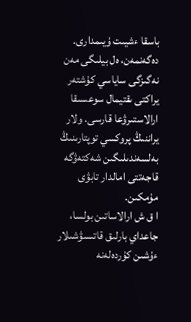باسقا ءشيىت ۇيىمدارى. دەگەنمەن، ەل بيلىگى مەن نەگىزگى ساياسي كۇشتەر يراكتى ىقتيمال سوعىسقا ارالاستىرۋعا قارسى. ولار يراننىڭ پروكسي توپتارىنىڭ بەلسەندىلىگىن شەكتەۋگە قاجەتتى امالدار تابۋى مۇمكىن.
ا ق ش ارالاساتىن بولسا، جاعداي بارلىق قاتىسۋشىلار ءۇشىن كۇردەلەنە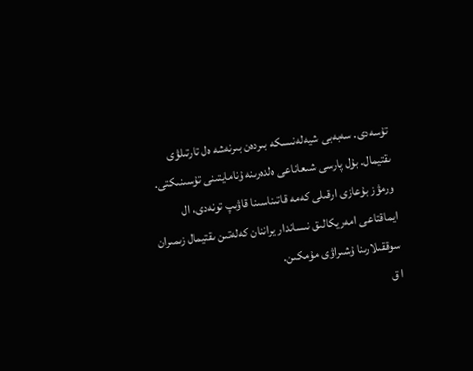تۇسەدى. سەبەبى شيەلەنىسكە بىردەن بىرنەشە ەل تارتىلۋى ىقتيمال. بۇل پارسى شىعاناعى ەلدەرىنە ۇنامايتىنى تۇسىنىكتى. ورمۋز بۇعازى ارقىلى كەمە قاتىناسىنا قاۋىپ تونەدى، ال ايماقتاعى امەريكالىق نىساندار يراننان كەلەتىن ىقتيمال زىمىران سوققىلارىنا ۇشىراۋى مۇمكىن.
ا ق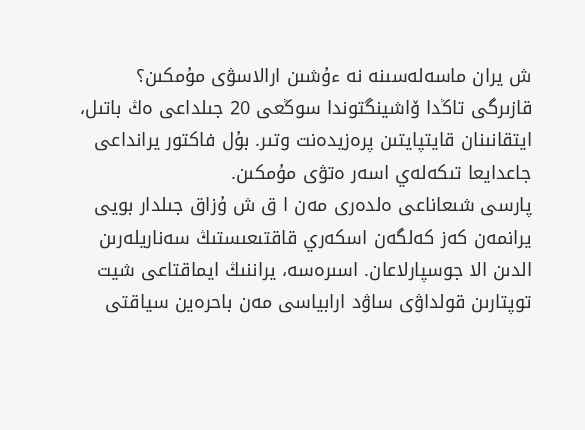ش يران ماسەلەسىنە نە ءۇشىن ارالاسۋى مۇمكىن؟
قازىرگى تاڭدا ۆاشينگتوندا سوڭعى 20 جىلداعى ەڭ باتىل، ايتقانىنان قايتپايتىن پرەزيدەنت وتىر. بۇل فاكتور يرانداعى جاعدايعا تىكەلەي اسەر ەتۋى مۇمكىن.
پارسى شىعاناعى ەلدەرى مەن ا ق ش ۇزاق جىلدار بويى يرانمەن كەز كەلگەن اسكەري قاقتىعىستىڭ سەناريلەرىن الدىن الا جوسپارلاعان. اسىرەسە، يراننىڭ ايماقتاعى شيت توپتارىن قولداۋى ساۋد ارابياسى مەن باحرەين سياقتى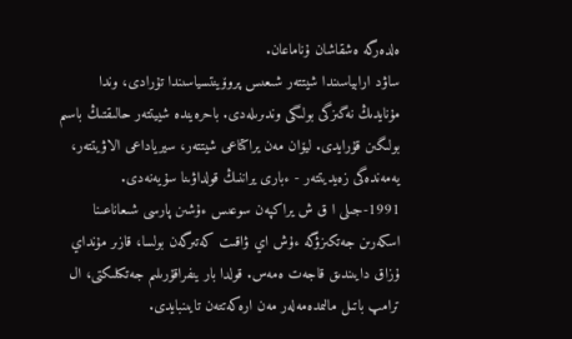ەلدەرگە ەشقاشان ۇناماعان.
ساۋد ارابياسىندا شيتتەر شىعىس پروۆينتسياسىندا تۇرادى، وندا مۇنايدىڭ نەگىزگى بولىگى وندىرىلەدى. باحرەيندە شييتتەر حالىقتىڭ باسىم بولىگىن قۇرايدى. ليۆان مەن يراكتاعى شيتتەر، سيرياداعى الاۋيتتەر، يەمەندەگى زەيديتتەر - ءبارى يراننىڭ قولداۋىنا سۇيەنەدى.
1991-جىلى ا ق ش يراكپەن سوعىس ءۇشىن پارسى شىعاناعىنا اسكەرىن جەتكىزۋگە ءۇش اي ۋاقىت كەتىرگەن بولسا، قازىر مۇنداي ۇزاق دايىندىق قاجەت ەمەس. قولدا بار ينفراقۇرىلىم جەتكىلىكتى، ال ترامپ باتىل مالىمدەمەلەر مەن ارەكەتتەن تايىنبايدى.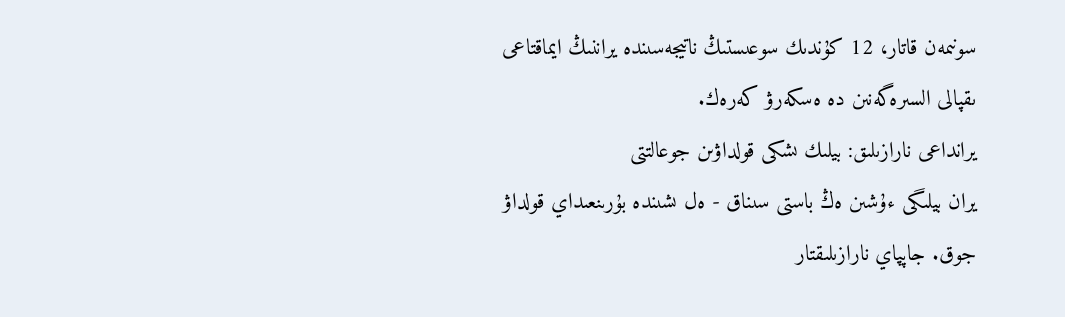سونىمەن قاتار، 12 كۇندىك سوعىستىڭ ناتيجەسىندە يراننىڭ ايماقتاعى ىقپالى السىرەگەنىن دە ەسكەرۋ كەرەك.
يرانداعى نارازىلىق: بيلىك ىشكى قولداۋىن جوعالتتى
يران بيلىگى ءۇشىن ەڭ باستى سىناق - ەل ىشىندە بۇرىنعىداي قولداۋ جوق. جاپپاي نارازىلىقتار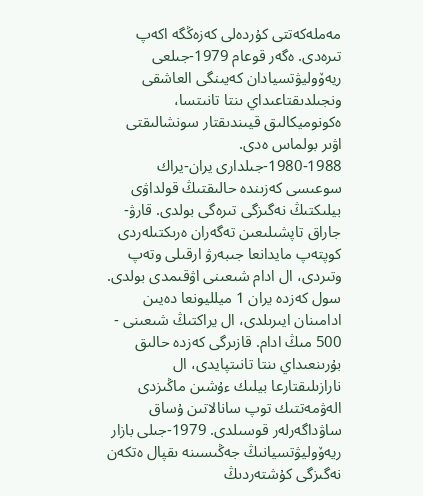مەملەكەتتى كۇردەلى كەزەڭگە اكەپ تىرەدى. ەگەر قوعام 1979-جىلعى ريەۆوليۋتسيادان كەيىنگى العاشقى ونجىلدىقتاعىداي ىنتا تانىتسا، ەكونوميكالىق قيىندىقتار سونشالىقتى اۋىر بولماس ەدى.
1980-1988-جىلدارى يران-يراك سوعىسى كەزىندە حالىقتىڭ قولداۋى بيلىكتىڭ نەگىزگى تىرەگى بولدى. قارۋ-جاراق تاپشىلىعىن تەگەران ەرىكتىلەردى كوپتەپ مايدانعا جىبەرۋ ارقىلى وتەپ وتىردى، ال ادام شىعىنى اۋقىمدى بولدى. سول كەزدە يران 1 ميلليونعا دەيىن ادامىنان ايىرىلدى، ال يراكتىڭ شىعىنى - 500 مىڭ ادام. قازىرگى كەزدە حالىق بۇرىنعىداي ىنتا تانىتپايدى، ال نارازىلىقتارعا بيلىك ءۇشىن ماڭىزدى الەۋمەتتىك توپ سانالاتىن ۇساق ساۋداگەرلەر قوسىلدى. 1979-جىلى بازار ريەۆوليۋتسيانىڭ جەڭىسىنە ىقپال ەتكەن نەگىزگى كۇشتەردىڭ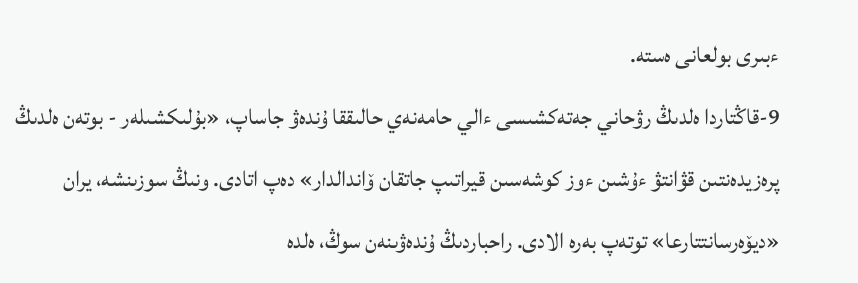ءبىرى بولعانى ەستە.
9-قاڭتاردا ەلدىڭ رۋحاني جەتەكشىسى ءالي حامەنەي حالىققا ۇندەۋ جاساپ، «بۇلىكشىلەر - بوتەن ەلدىڭ پرەزيدەنتىن قۋانتۋ ءۇشىن ءوز كوشەسىن قيراتىپ جاتقان ۆاندالدار» دەپ اتادى. ونىڭ سوزىنشە، يران «ديۆەرسانتتارعا» توتەپ بەرە الادى. راحباردىڭ ۇندەۋىنەن سوڭ، ەلدە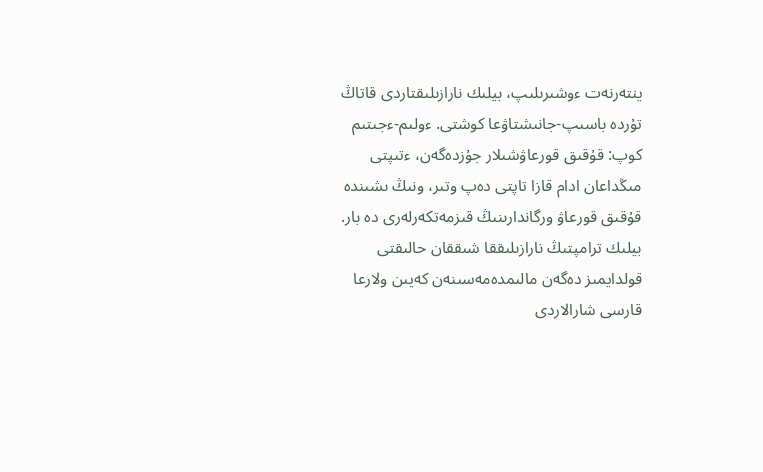ينتەرنەت ءوشىرىلىپ، بيلىك نارازىلىقتاردى قاتاڭ تۇردە باسىپ-جانىشتاۋعا كوشتى. ءولىم-ءجىتىم كوپ: قۇقىق قورعاۋشىلار جۇزدەگەن، ءتىپتى مىڭداعان ادام قازا تاپتى دەپ وتىر، ونىڭ ىشىندە قۇقىق قورعاۋ ورگاندارىنىڭ قىزمەتكەرلەرى دە بار.
بيلىك ترامپتىڭ نارازىلىققا شىققان حالىقتى قولدايمىز دەگەن مالىمدەمەسىنەن كەيىن ولارعا قارسى شارالاردى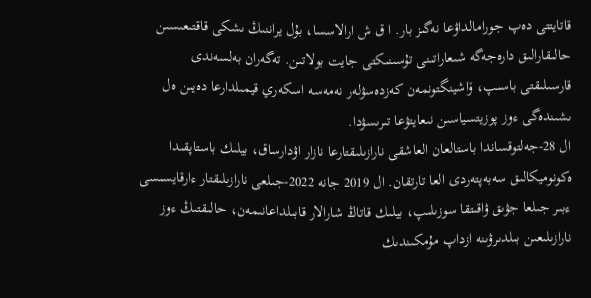قاتايتتى دەپ جورامالداۋعا نەگىز بار. ا ق ش ارالاسسا، بۇل يراننىڭ ىشكى قاقتىعىسىن حالىقارالىق دارەجەگە شىعاراتىنى تۇسىنىكتى جايت بولاتىن. تەگەران بەلسەندى قارسىلىقتى باسىپ، ۆاشينگتونمەن كەزدەسۋلەر نەمەسە اسكەري قيمىلدارعا دەيىن ەل ىشىندەگى ءوز پوزيتسياسىن نىعايتۋعا تىرىسۋدا.
ال 28-جەلتوقساندا باستالعان العاشقى نارازىلىقتارعا نازار اۋدارساق، بيلىك باستاپقىدا ەكونوميكالىق سەبەپتەردى العا تارتقان. ال 2019 جانە 2022-جىلعى نارازىلىقتار ءارقايسىسى ءبىر جىلعا جۋىق ۋاقىتقا سوزىلىپ، بيلىك قاتاڭ شارالار قابىلداعانىمەن، حالىقتىڭ ءوز نارازىلىعىن بىلدىرۋىنە ازداپ مۇمكىندىك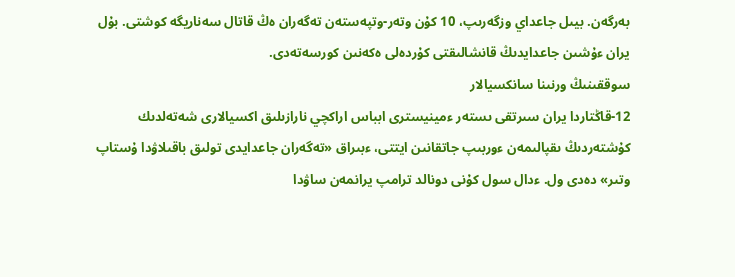بەرگەن. بيىل جاعداي وزگەرىپ، 10 كۇن وتەر-وتپەستەن تەگەران ەڭ قاتال سەناريگە كوشتى. بۇل يران ءۇشىن جاعدايدىڭ قانشالىقتى كۇردەلى ەكەنىن كورسەتەدى.
سوققىنىڭ ورنىنا سانكسيالار
12-قاڭتاردا يران سىرتقى ىستەر ءمينيسترى ابباس اراكچي نارازىلىق اكسيالارى شەتەلدىك كۇشتەردىڭ ىقپالىمەن ءوربىپ جاتقانىن ايتتى، ءبىراق «تەگەران جاعدايدى تولىق باقىلاۋدا ۇستاپ وتىر» دەدى ول. ءدال سول كۇنى دونالد ترامپ يرانمەن ساۋدا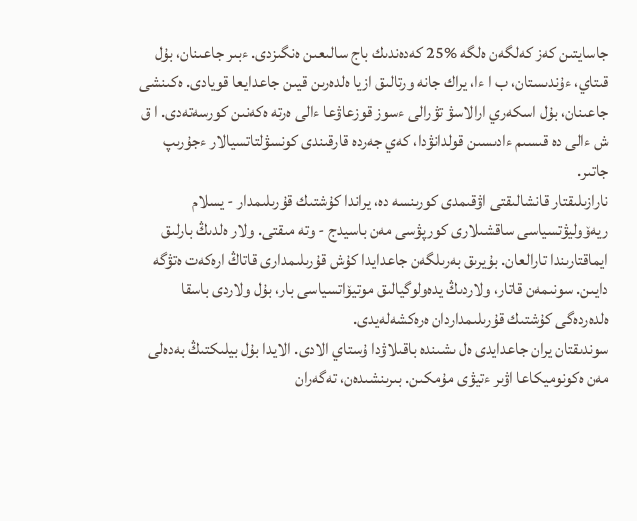جاسايتىن كەز كەلگەن ەلگە %25 كەدەندىك باج سالىعىن ەنگىزدى. ءبىر جاعىنان، بۇل قىتاي، ءۇندىستان، ب ا ءا، يراك جانە ورتالىق ازيا ەلدەرىن قيىن جاعدايعا قويادى. ەكىنشى جاعىنان، بۇل اسكەري ارالاسۋ تۋرالى ءسوز قوزعاۋعا ءالى ەرتە ەكەنىن كورسەتەدى. ا ق ش ءالى دە قىسىم ءادىسىن قولدانۋدا، كەي جەردە قارقىندى كونسۋلتاتسيالار ءجۇرىپ جاتىر.
نارازىلىقتار قانشالىقتى اۋقىمدى كورىنسە دە، يراندا كۇشتىك قۇرىلىمدار - يسلام ريەۆوليۋتسياسى ساقشىلارى كورپۋسى مەن باسيدج - وتە مىقتى. ولار ەلدىڭ بارلىق ايماقتارىندا تارالعان. بۇيرىق بەرىلگەن جاعدايدا كۇش قۇرىلىمدارى قاتاڭ ارەكەت ەتۋگە دايىن. سونىمەن قاتار، ولاردىڭ يدەولوگيالىق موتيۆاتسياسى بار، بۇل ولاردى باسقا ەلدەردەگى كۇشتىك قۇرىلىمداردان ەرەكشەلەيدى.
سوندىقتان يران جاعدايدى ەل ىشىندە باقىلاۋدا ۇستاي الادى. الايدا بۇل بيلىكتىڭ بەدەلى مەن ەكونوميكاعا اۋىر ءتيۋى مۇمكىن. بىرىنشىدەن، تەگەران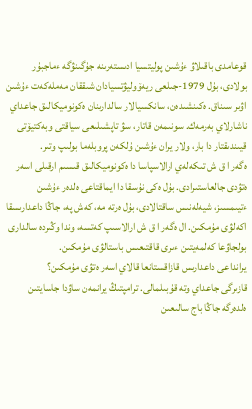قوعامدى باقىلاۋ ءۇشىن پوليتسيا ادىستەرىنە جۇگىنۋگە ءماجبۇر بولادى، بۇل 1979-جىلعى ريەۆوليۋتسيادان شىققان مەملەكەت ءۇشىن اۋىر سىناق. ەكىنشىدەن، سانكسيالار سالدارىنان ەكونوميكالىق جاعداي ناشارلاي بەرمەك. سونىمەن قاتار، سۋ تاپشىلىعى سياقتى وبەكتيۆتى قيىندىقتار دا بار، ولار يران ءۇشىن ۇلكەن پروبلەما بولىپ وتىر.
ەگەر ا ق ش تىكەلەي ارالاسپاسا دا ەكونوميكالىق قىسىم ارقىلى اسەر ەتۋدى جالعاستىرادى. بۇل ەكى نۇسقا دا ايماقتاعى ەلدەر ءۇشىن ءتيىمسىز، شيەلەنىس ساقتالادى، بۇل ەرتە مە، كەش پە، جاڭا داعدارىسقا اكەلۋى مۇمكىن. ال ەگەر ا ق ش ارالاسىپ كەتسە، وندا وڭىردە سالدارى بولجاۋعا كەلمەيتىن ءىرى قاقتىعىس باستالۋى مۇمكىن.
يرانداعى داعدارىس قازاقستانعا قالاي اسەر ەتۋى مۇمكىن؟
قازىرگى جاعداي وتە قۇبىلمالى. ترامپتىڭ يرانمەن ساۋدا جاسايتىن ەلدەرگە جاڭا باج سالىعىن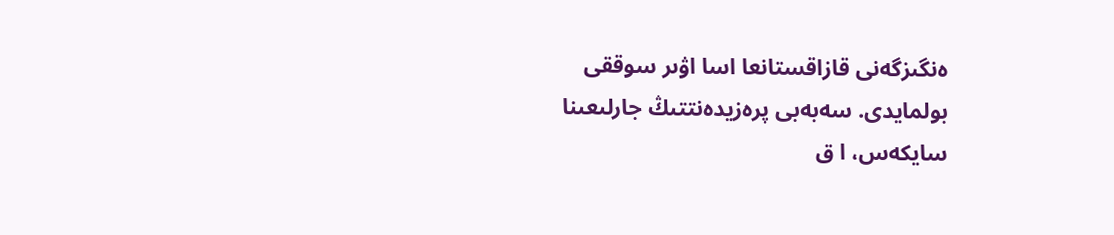ەنگىزگەنى قازاقستانعا اسا اۋىر سوققى بولمايدى. سەبەبى پرەزيدەنتتىڭ جارلىعىنا سايكەس، ا ق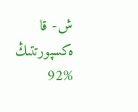ش- قا ەكسپورتتىڭ %92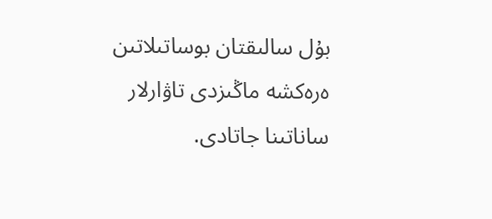بۇل سالىقتان بوساتىلاتىن ەرەكشە ماڭىزدى تاۋارلار ساناتىنا جاتادى.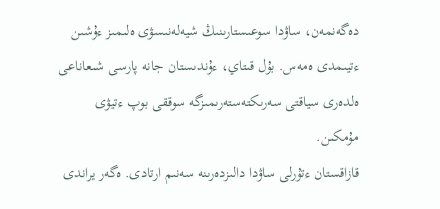دەگەنمەن، ساۋدا سوعىستارىنىڭ شيەلەنىسۋى ەلىمىز ءۇشىن ءتيىمدى ەمەس. بۇل قىتاي، ءۇندىستان جانە پارسى شىعاناعى ەلدەرى سياقتى سەرىكتەستەرىمىزگە سوققى بوپ ءتيۋى مۇمكىن.
قازاقستان ءتۇرلى ساۋدا دالىزدەرىنە سەنىم ارتادى. ەگەر يراندى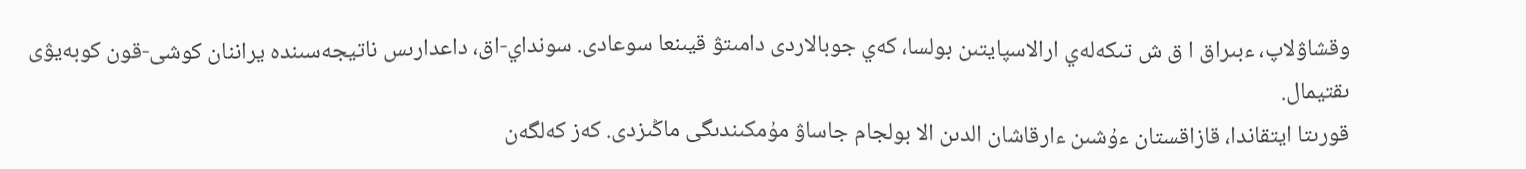وقشاۋلاپ، ءبىراق ا ق ش تىكەلەي ارالاسپايتىن بولسا، كەي جوبالاردى دامىتۋ قيىنعا سوعادى. سونداي-اق، داعدارىس ناتيجەسىندە يراننان كوشى-قون كوبەيۋى ىقتيمال.
قورىتا ايتقاندا، قازاقستان ءۇشىن ءارقاشان الدىن الا بولجام جاساۋ مۇمكىندىگى ماڭىزدى. كەز كەلگەن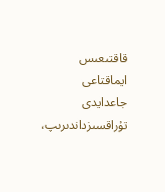قاقتىعىس ايماقتاعى جاعدايدى تۇراقسىزداندىرىپ،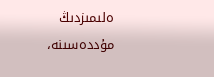ەلىمىزدىڭ مۇددەسىنە،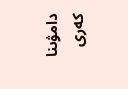دامۋىنا كەرى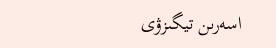اسەرىن تيگىزۋى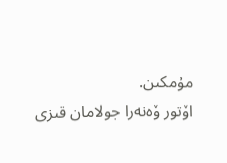مۇمكىن.
اۆتور ۆەنەرا جولامان قىزى